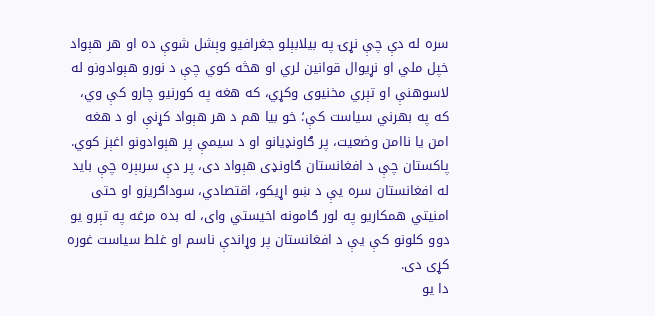سره له دې چې نړۍ په بيلابېلو جغرافیو وېشل شوې ده او هر هېواد خپل ملي او نړیوال قوانین لري او هڅه کوي چې د نورو هېوادونو له لاسوهنې او تېري مخنیوی وکړي، که هغه په کورنیو چارو کې وي، که په بهرني سیاست کې؛ خو بیا هم د هر هېواد کړنې او د هغه امن یا ناامن وضعیت، پر ګاونډیانو او د سیمې پر هېوادونو اغېز کوي.
پاکستان چې د افغانستان ګاونډی هېواد دی، پر دې سربېره چې باید له افغانستان سره یې د ښو اړیکو، اقتصادي، سوداګریزو او حتی امنیتي همکاریو په لور ګامونه اخیستي وای، له بده مرغه په تېرو یو دوو کلونو کې یې د افغانستان پر وړاندې ناسم او غلط سیاست غوره کړی دی.
دا یو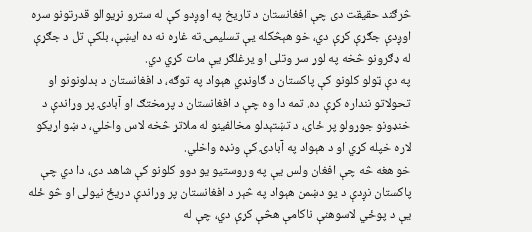څرګند حقیقت دی چې افغانستان د تاریخ په اوږدو کې له سترو نړیوالو قدرتونو سره اوږدې جګړې کړې دي، خو هېڅکله یې تسلیمۍ ته غاړه نه ده ایښې، بلکې تل د جګړې له ډګرونو څخه په لوړ سر وتلی او یرغلګر یې مات کړي دي.
په دې ټولو کلونو کې پاکستان د ګاونډي هېواد په توګه، د افغانستان د بدلونونو او تحولاتو ننداره کړې ده. تمه دا وه چې د افغانستان د پرمختګ او آبادۍ پر وړاندې د خنډونو جوړولو پر ځای، د تښتېدلو مخالفینو له ملاتړ څخه لاس واخلي، د ښو اړیکو لاره خپله کړي او د هېواد په آبادۍ کې ونډه واخلي.
خو هغه څه چې افغان ولس یې په وروستیو یو دوو کلونو کې شاهد دی، دا دي چې پاکستان نږدې د یو دښمن هېواد په څېر د افغانستان پر وړاندې دریځ نیولی او څو ځله یې د پوځي لاسوهنې ناکامې هڅې کړې دي، چې له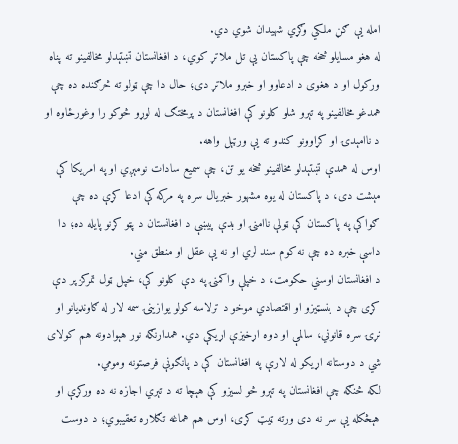امله یې ګڼ ملکي وګړي شهیدان شوي دي.
له هغو مسایلو څخه چې پاکستان یې تل ملاتړ کوي، د افغانستان تښتېدلو مخالفینو ته پناه ورکول او د هغوی د ادعاوو او خبرو ملاتړ دی؛ حال دا چې ټولو ته څرګنده ده چې همدغو مخالفینو په تېرو شلو کلونو کې افغانستان د پرمختګ له لوړو څوکو را وغورځاوه او د ناامېدۍ او کړاوونو کندو ته یې ورټېل واهه.
اوس له همدې تښتېدلو مخالفینو څخه یو تن، چې سمیع سادات نومېږي او په امریکا کې مېشت دی، د پاکستان له یوه مشهور خبریال سره په مرکه کې ادعا کړې ده چې ګواکې په پاکستان کې ټولې ناامنۍ او بدې پيښې د افغانستان د پټو کړنو پایله ده؛ دا داسې خبره ده چې نه کوم سند لري او نه یې عقل او منطق مني.
د افغانستان اوسني حکومت، د خپلې واکمنۍ په دې کلونو کې، خپل ټول تمرکز پر دې کړی چې د بنسټیزو او اقتصادي موخو د ترلاسه کولو یوازینۍ سمه لار له ګاونډیانو او نړۍ سره قانوني، سالمې او دوه اړخیزې اړیکې دي. همدارنګه نور هېوادونه هم کولای شي د دوستانه اړیکو له لارې په افغانستان کې د پانګونې فرصتونه ومومي.
لکه څنګه چې افغانستان په تېرو څو لسیزو کې هېچا ته د تېري اجازه نه ده ورکړې او هېڅکله یې سر نه دی ورته ټیټ کړی، اوس هم هماغه تګلاره تعقیبوي؛ د دوست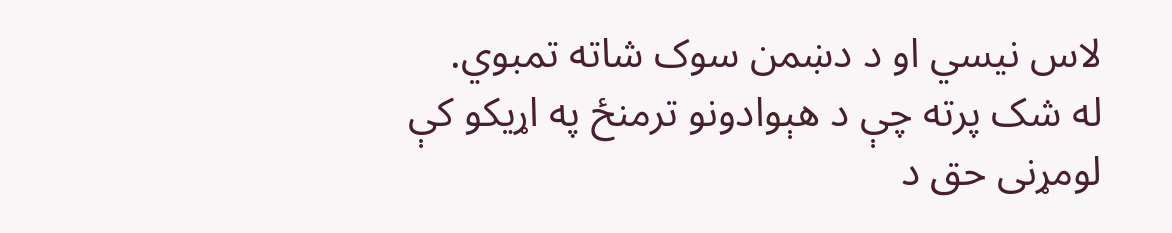لاس نیسي او د دښمن سوک شاته تمبوي.
له شک پرته چې د هېوادونو ترمنځ په اړیکو کې لومړنی حق د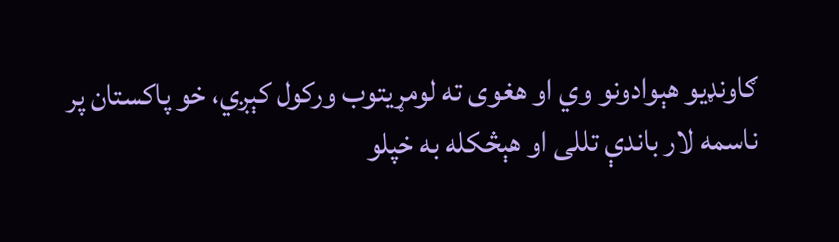ګاونډیو هېوادونو وي او هغوی ته لومړیتوب ورکول کېږي، خو پاکستان پر ناسمه لار باندې تللی او هېڅکله به خپلو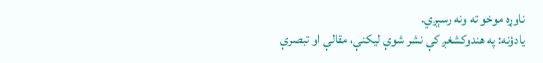ناوړه موخو ته ونه رسېږي.
یادؤنه: په هندوکشغږ کې نشر شوې لیکنې، مقالې او تبصرې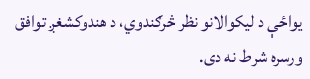یواځې د لیکوالانو نظر څرګندوي، د هندوکشغږ توافق ورسره شرط نه دی.